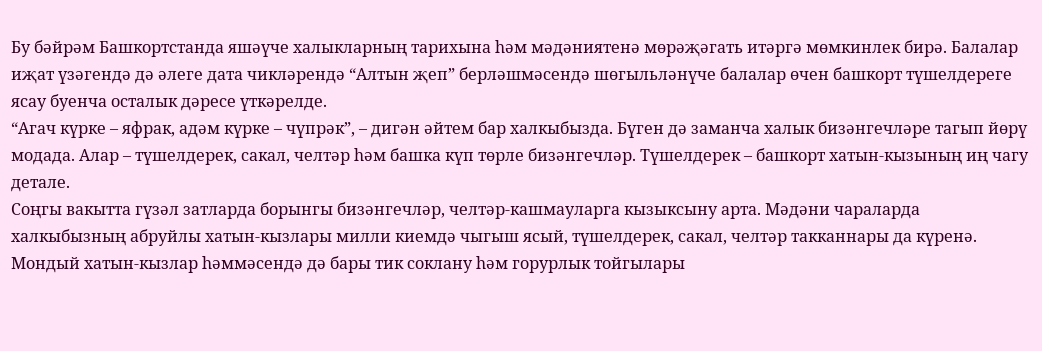Бу бәйрәм Башкортстанда яшәүче халыкларның тарихына һәм мәдәниятенә мөрәҗәгать итәргә мөмкинлек бирә. Балалар иҗат үзәгендә дә әлеге дата чикләрендә “Алтын җеп” берләшмәсендә шөгыльләнүче балалар өчен башкорт түшелдереге ясау буенча осталык дәресе үткәрелде.
“Агач күрке – яфрак, адәм күрке – чүпрәк”, – дигән әйтем бар халкыбызда. Бүген дә заманча халык бизәнгечләре тагып йөрү модада. Алар – түшелдерек, сакал, челтәр һәм башка күп төрле бизәнгечләр. Түшелдерек – башкорт хатын-кызының иң чагу детале.
Соңгы вакытта гүзәл затларда борынгы бизәнгечләр, челтәр-кашмауларга кызыксыну арта. Мәдәни чараларда халкыбызның абруйлы хатын-кызлары милли киемдә чыгыш ясый, түшелдерек, сакал, челтәр такканнары да күренә. Мондый хатын-кызлар һәммәсендә дә бары тик соклану һәм горурлык тойгылары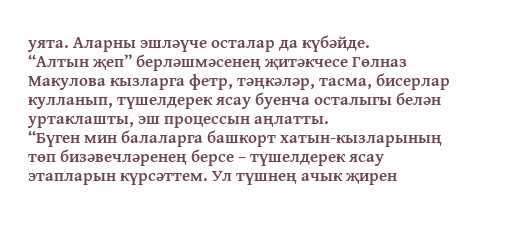уята. Аларны эшләүче осталар да күбәйде.
“Алтын җеп” берләшмәсенең җитәкчесе Гөлназ Макулова кызларга фетр, тәңкәләр, тасма, бисерлар кулланып, түшелдерек ясау буенча осталыгы белән уртаклашты, эш процессын аңлатты.
“Бүген мин балаларга башкорт хатын-кызларының төп бизәвечләренең берсе – түшелдерек ясау этапларын күрсәттем. Ул түшнең ачык җирен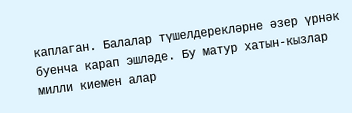каплаган. Балалар түшелдерекләрне әзер үрнәк буенча карап эшләде. Бу матур хатын-кызлар милли киемен алар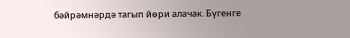бәйрәмнәрдә тагып йөри алачак. Бүгенге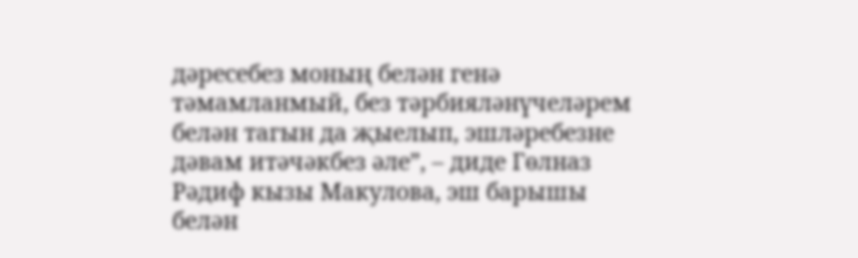дәресебез моның белән генә тәмамланмый, без тәрбияләнүчеләрем белән тагын да җыелып, эшләребезне дәвам итәчәкбез әле”, – диде Гөлназ Рәдиф кызы Макулова, эш барышы белән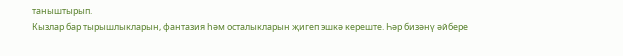таныштырып.
Кызлар бар тырышлыкларын, фантазия һәм осталыкларын җигеп эшкә кереште. Һәр бизәнү әйбере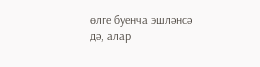өлге буенча эшләнсә дә, алар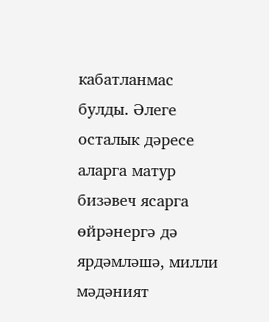кабатланмас булды. Әлеге осталык дәресе аларга матур бизәвеч ясарга өйрәнергә дә ярдәмләшә, милли мәдәният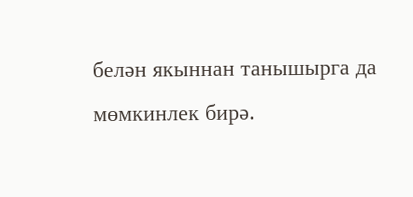белән якыннан танышырга да мөмкинлек бирә.